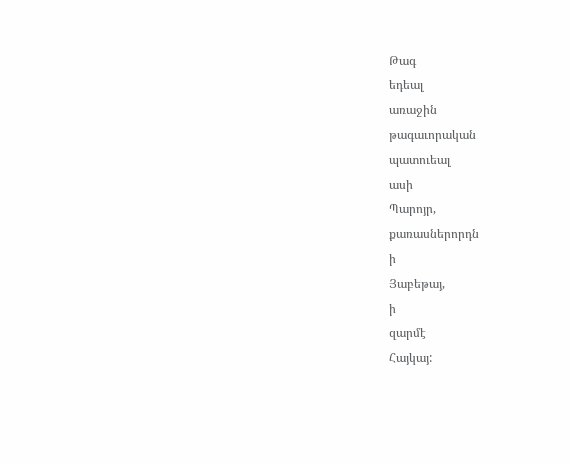Թագ
եդեալ
առաջին
թագաւորական
պատուեալ
ասի
Պարոյր,
քառասներորդն
ի
Յաբեթայ,
ի
զարմէ
Հայկայ: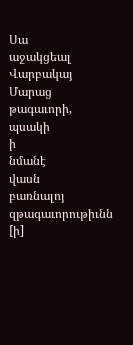Սա
աջակցեալ
Վարբակայ
Մարաց
թագաւորի,
պսակի
ի
նմանէ
վասն
բառնալոյ
զթագաւորութիւնն
[ի]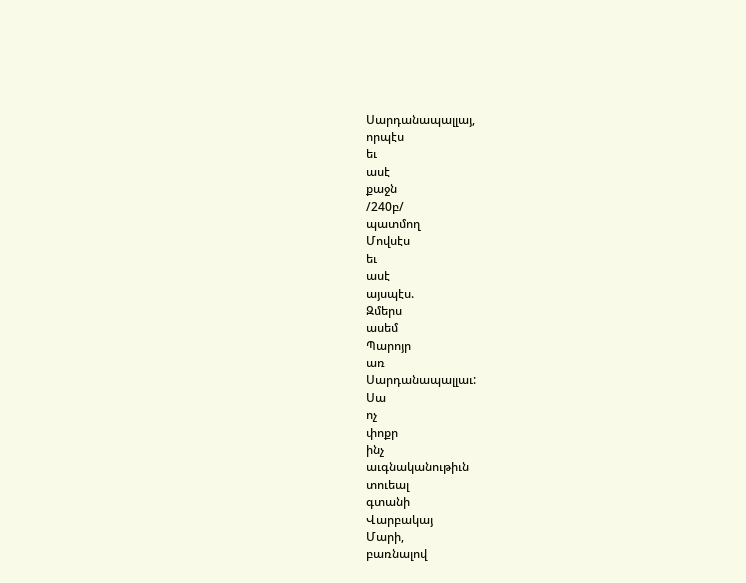Սարդանապալլայ,
որպէս
եւ
ասէ
քաջն
/240բ/
պատմող
Մովսէս
եւ
ասէ
այսպէս.
Զմերս
ասեմ
Պարոյր
առ
Սարդանապալլաւ:
Սա
ոչ
փոքր
ինչ
աւգնականութիւն
տուեալ
գտանի
Վարբակայ
Մարի,
բառնալով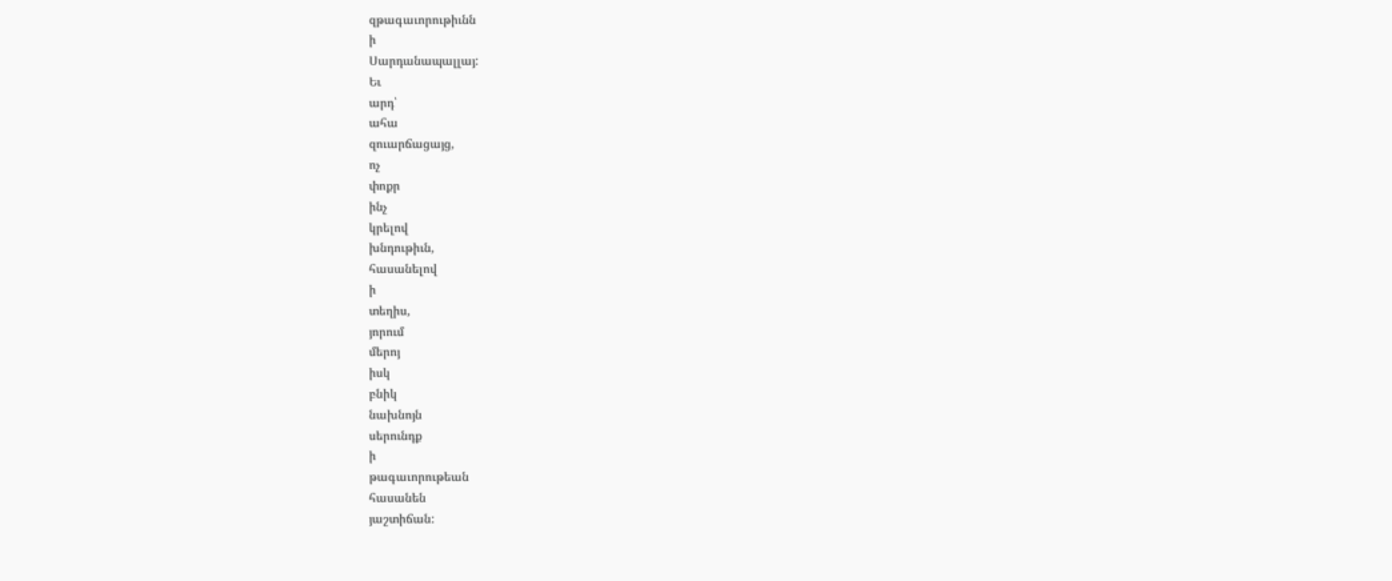զթագաւորութիւնն
ի
Սարդանապալլայ:
Եւ
արդ՝
ահա
զուարճացայց,
ոչ
փոքր
ինչ
կրելով
խնդութիւն,
հասանելով
ի
տեղիս,
յորում
մերոյ
իսկ
բնիկ
նախնոյն
սերունդք
ի
թագաւորութեան
հասանեն
յաշտիճան: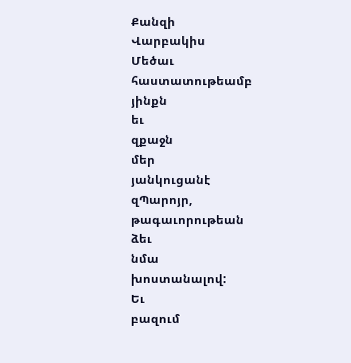Քանզի
Վարբակիս
Մեծաւ
հաստատութեամբ
յինքն
եւ
զքաջն
մեր
յանկուցանէ
զՊարոյր,
թագաւորութեան
ձեւ
նմա
խոստանալով:
Եւ
բազում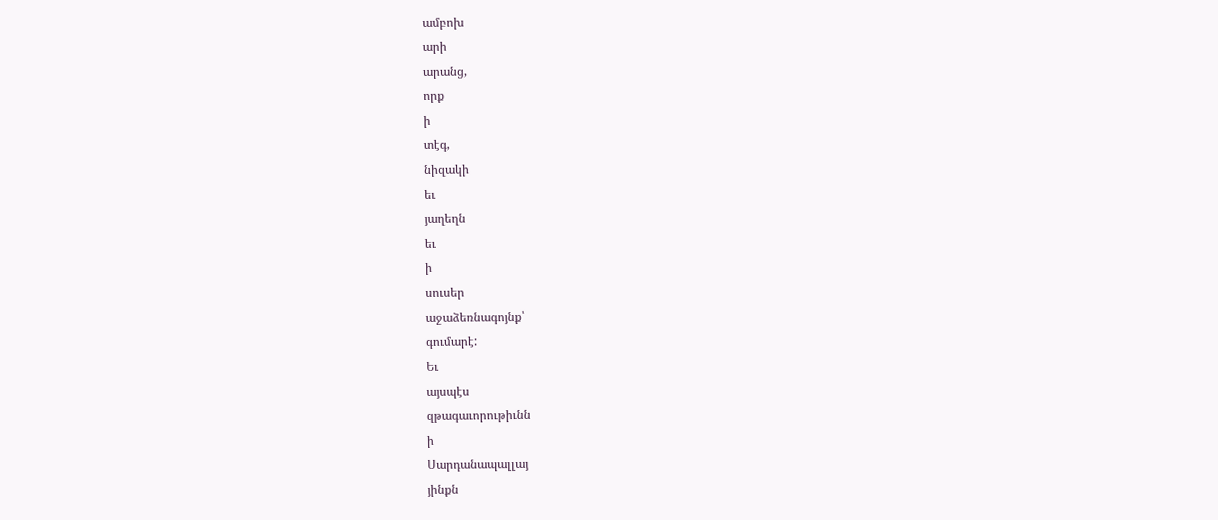ամբոխ
արի
արանց,
որք
ի
տէգ,
նիզակի
եւ
յաղեղն
եւ
ի
սուսեր
աջաձեռնագոյնք՝
գումարէ:
Եւ
այսպէս
զթագաւորութիւնն
ի
Սարդանապալլայ
յինքն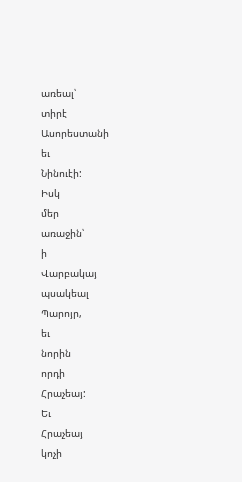առեալ՝
տիրէ
Ասորեստանի
եւ
Նինուէի:
Իսկ
մեր
առաջին՝
ի
Վարբակայ
պսակեալ
Պարոյր,
եւ
նորին
որդի
Հրաչեայ:
Եւ
Հրաչեայ
կոչի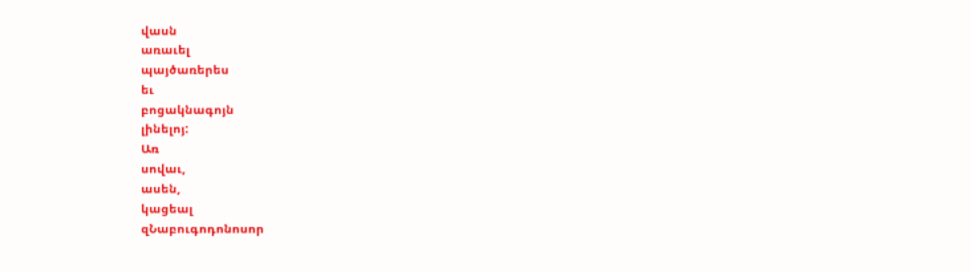վասն
առաւել
պայծառերես
եւ
բոցակնագոյն
լինելոյ:
Առ
սովաւ,
ասեն,
կացեալ
զՆաբուգոդոնոսոր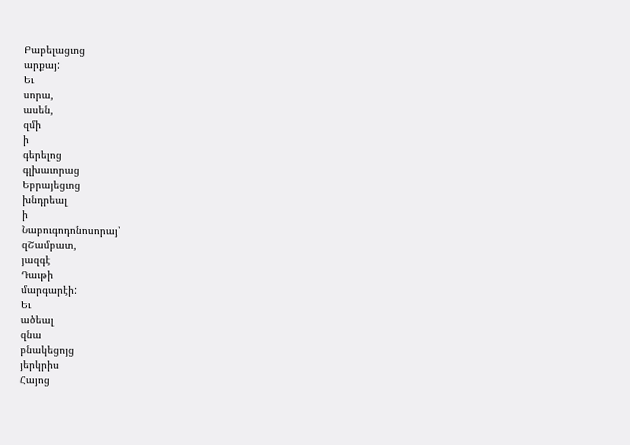Բաբելացւոց
արքայ:
Եւ
սորա,
ասեն,
զմի
ի
գերելոց
գլխաւորաց
Եբրայեցւոց
խնդրեալ
ի
Նաբուգոդոնոսորայ՝
զՇամբատ,
յազգէ
Դաւթի
մարգարէի:
Եւ
ածեալ
զնա
բնակեցոյց
յերկրիս
Հայոց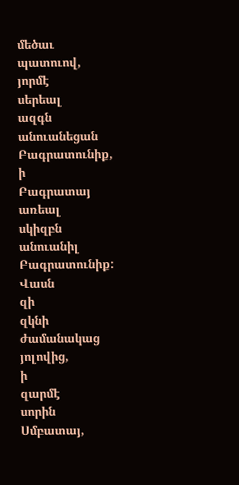մեծաւ
պատուով,
յորմէ
սերեալ
ազգն
անուանեցան
Բագրատունիք,
ի
Բագրատայ
առեալ
սկիզբն
անուանիլ
Բագրատունիք:
Վասն
զի
զկնի
ժամանակաց
յոլովից,
ի
զարմէ
սորին
Սմբատայ,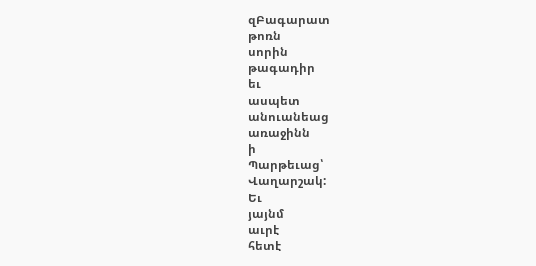զԲագարատ
թոռն
սորին
թագադիր
եւ
ասպետ
անուանեաց
առաջինն
ի
Պարթեւաց՝
Վաղարշակ:
Եւ
յայնմ
աւրէ
հետէ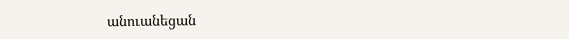անուանեցան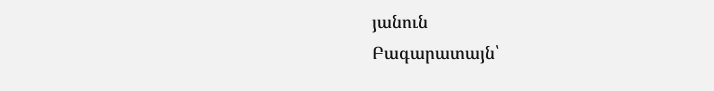յանուն
Բագարատայն՝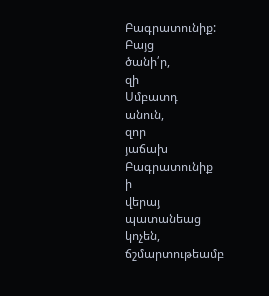Բագրատունիք:
Բայց
ծանի՛ր,
զի
Սմբատդ
անուն,
զոր
յաճախ
Բագրատունիք
ի
վերայ
պատանեաց
կոչեն,
ճշմարտութեամբ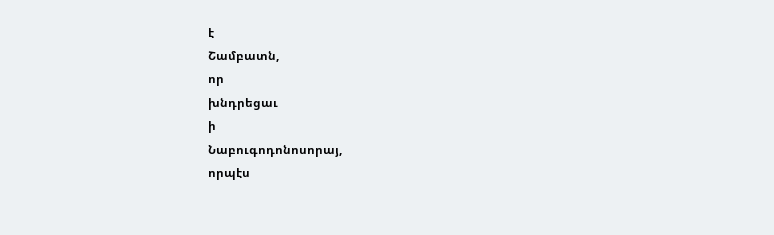է
Շամբատն,
որ
խնդրեցաւ
ի
Նաբուգոդոնոսորայ,
որպէս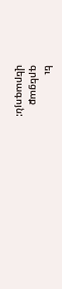եւ
գրեցաք
վերագոյն: